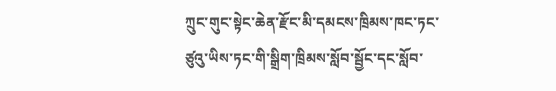ཀྲུང་གུང་སྟེང་ཆེན་རྫོང་མི་དམངས་ཁྲིམས་ཁང་ཏང་ཙུའུ་ཡིས་ཏང་གི་སྒྲིག་ཁྲིམས་སློབ་སྦྱོང་དང་སློབ་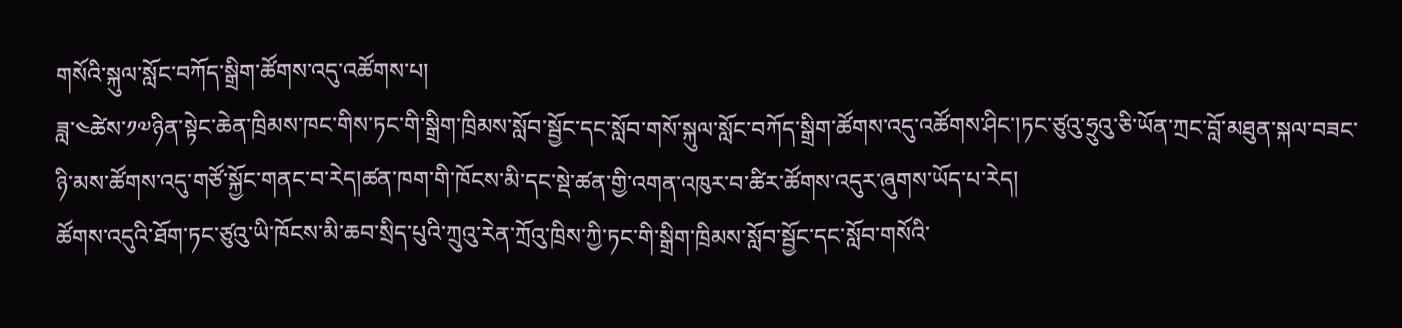གསོའི་སྐུལ་སློང་བཀོད་སྒྲིག་ཚོགས་འདུ་འཚོགས་པ།
ཟླ་༤ཚེས་༡༧ཉིན་སྟེང་ཆེན་ཁྲིམས་ཁང་གིས་ཏང་གི་སྒྲིག་ཁྲིམས་སློབ་སྦྱོང་དང་སློབ་གསོ་སྐུལ་སློང་བཀོད་སྒྲིག་ཚོགས་འདུ་འཚོགས་ཤིང་།ཏང་ཙུའུ་ཧྲུའུ་ཅི་ཡོན་ཀྲང་བློ་མཐུན་སྐལ་བཟང་ཉི་མས་ཚོགས་འདུ་གཙོ་སྐྱོང་གནང་བ་རེད།ཚན་ཁག་གི་ཁོངས་མི་དང་སྡེ་ཚན་གྱི་འགན་འཁུར་བ་ཚིར་ཚོགས་འདུར་ཞུགས་ཡོད་པ་རེད།
ཚོགས་འདུའི་ཐོག་ཏང་ཙུའུ་ཡི་ཁོངས་མི་ཆབ་སྲིད་པུའི་ཀྲུའུ་རེན་ཀྲོའུ་ཁྲིས་ཀྱི་ཏང་གི་སྒྲིག་ཁྲིམས་སློབ་སྦྱོང་དང་སློབ་གསོའི་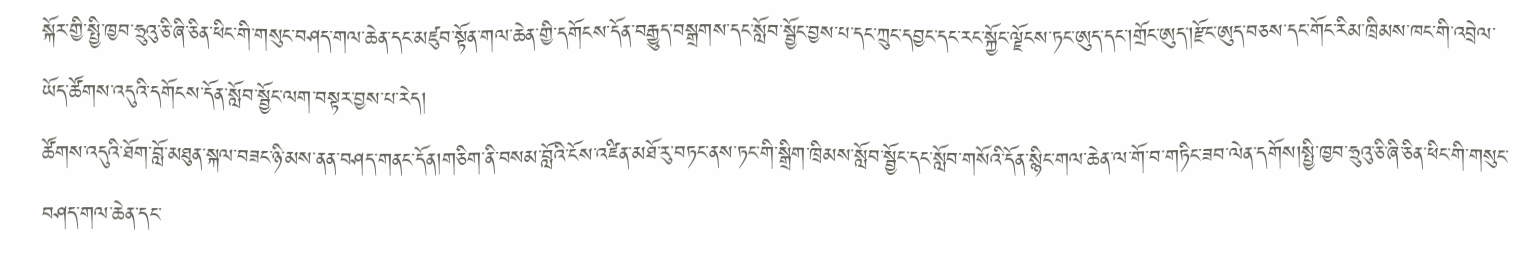སྐོར་གྱི་སྤྱི་ཁྱབ་ཧྲུའུ་ཅི་ཞི་ཅིན་ཕིང་གི་གསུང་བཤད་གལ་ཆེན་དང་མཛུབ་སྟོན་གལ་ཆེན་གྱི་དགོངས་དོན་བརྒྱུད་བསྒྲགས་དང་སློབ་སྦྱོང་བྱས་པ་དང་ཀྲུང་དབྱང་དང་རང་སྐྱོང་ལྗོངས་ཏང་ཨུད་དང་།གྲོང་ཨུད་།རྫོང་ཨུད་བཅས་དང་གོང་རིམ་ཁྲིམས་ཁང་གི་འབྲེལ་ཡོད་ཚོགས་འདུའི་དགོངས་དོན་སློབ་སྦྱོང་ལག་བསྟར་བྱས་པ་རེད།
ཚོགས་འདུའི་ཐོག་བློ་མཐུན་སྐལ་བཟང་ཉི་མས་ནན་བཤད་གནང་དོན།གཅིག་ནི་བསམ་བློའི་ངོས་འཛིན་མཐོ་རུ་བཏང་ནས་ཏང་གི་སྒྲིག་ཁྲིམས་སློབ་སྦྱོང་དང་སློབ་གསོའི་དོན་སྙིང་གལ་ཆེན་ལ་གོ་བ་གཏིང་ཟབ་ལེན་དགོས།སྤྱི་ཁྱབ་ཧྲུའུ་ཅི་ཞི་ཅིན་ཕིང་གི་གསུང་བཤད་གལ་ཆེན་དང་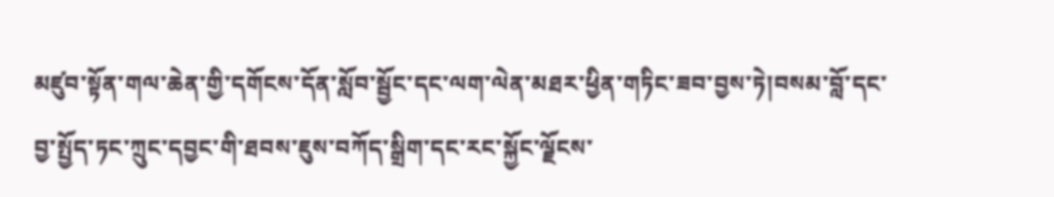མཛུབ་སྟོན་གལ་ཆེན་གྱི་དགོངས་དོན་སློབ་སྦྱོང་དང་ལག་ལེན་མཐར་ཕྱིན་གཏིང་ཟབ་བྱས་ཏེ།བསམ་བློ་དང་བྱ་སྤྱོད་ཏང་ཀྲུང་དབྱང་གི་ཐབས་ཇུས་བཀོད་སྒྲིག་དང་རང་སྐྱོང་ལྗོངས་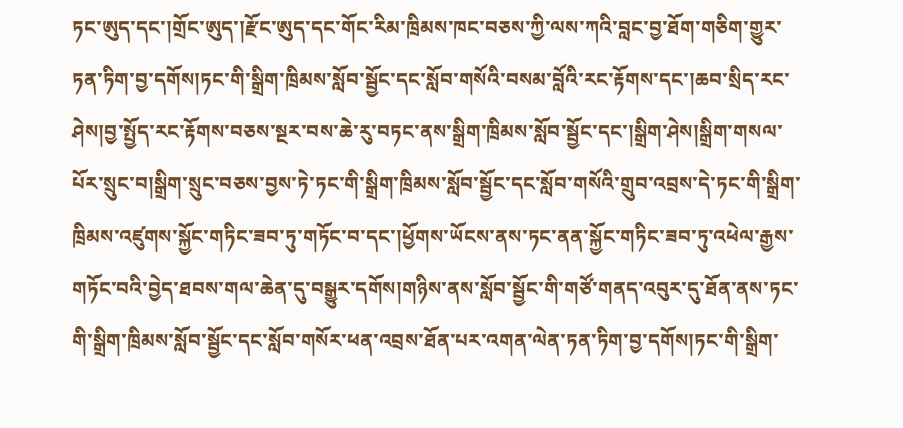ཏང་ཨུད་དང་།གྲོང་ཨུད་།རྫོང་ཨུད་དང་གོང་རིམ་ཁྲིམས་ཁང་བཅས་ཀྱི་ལས་ཀའི་བླང་བྱ་ཐོག་གཅིག་གྱུར་ཏན་ཏིག་བྱ་དགོས།ཏང་གི་སྒྲིག་ཁྲིམས་སློབ་སྦྱོང་དང་སློབ་གསོའི་བསམ་བློའི་རང་རྟོགས་དང་།ཆབ་སྲིད་རང་ཤེས།བྱ་སྤྱོད་རང་རྟོགས་བཅས་སྔར་བས་ཆེ་རུ་བཏང་ནས་སྒྲིག་ཁྲིམས་སློབ་སྦྱོང་དང་།སྒྲིག་ཤེས།སྒྲིག་གསལ་པོར་སྲུང་བ།སྒྲིག་སྲུང་བཅས་བྱས་ཏེ་ཏང་གི་སྒྲིག་ཁྲིམས་སློབ་སྦྱོང་དང་སློབ་གསོའི་གྲུབ་འབྲས་དེ་ཏང་གི་སྒྲིག་ཁྲིམས་འཛུགས་སྐྱོང་གཏིང་ཟབ་ཏུ་གཏོང་བ་དང་།ཕྱོགས་ཡོངས་ནས་ཏང་ནན་སྐྱོང་གཏིང་ཟབ་ཏུ་འཕེལ་རྒྱས་གཏོང་བའི་བྱེད་ཐབས་གལ་ཆེན་དུ་བསྒྱུར་དགོས།གཉིས་ནས་སློབ་སྦྱོང་གི་གཙོ་གནད་འབུར་དུ་ཐོན་ནས་ཏང་གི་སྒྲིག་ཁྲིམས་སློབ་སྦྱོང་དང་སློབ་གསོར་ཕན་འབྲས་ཐོན་པར་འགན་ལེན་ཏན་ཏིག་བྱ་དགོས།ཏང་གི་སྒྲིག་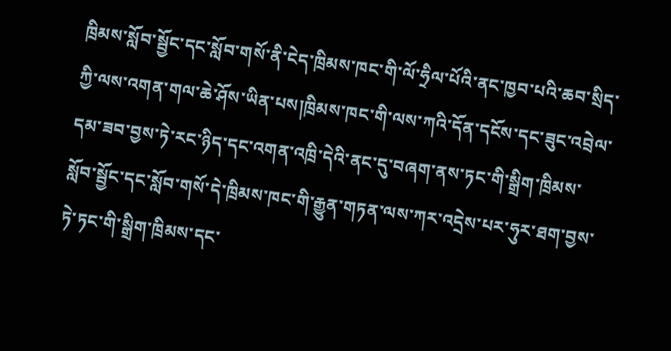ཁྲིམས་སློབ་སྦྱོང་དང་སློབ་གསོ་ནི་ངེད་ཁྲིམས་ཁང་གི་ལོ་ཧྲིལ་པོའི་ནང་ཁྱབ་པའི་ཆབ་སྲིད་ཀྱི་ལས་འགན་གལ་ཆེ་ཤོས་ཡིན་པས།ཁྲིམས་ཁང་གི་ལས་ཀའི་དོན་དངོས་དང་ཟུང་འབྲེལ་དམ་ཟབ་བྱས་ཏེ་རང་ཉིད་དང་འགན་འཁྲི་དེའི་ནང་དུ་བཞག་ནས་ཏང་གི་སྒྲིག་ཁྲིམས་སློབ་སྦྱོང་དང་སློབ་གསོ་དེ་ཁྲིམས་ཁང་གི་རྒྱུན་གཏན་ལས་ཀར་འདྲེས་པར་ཧུར་ཐག་བྱས་ཏེ་ཏང་གི་སྒྲིག་ཁྲིམས་དང་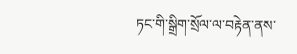ཏང་གི་སྒྲིག་སྲོལ་ལ་བརྟེན་ནས་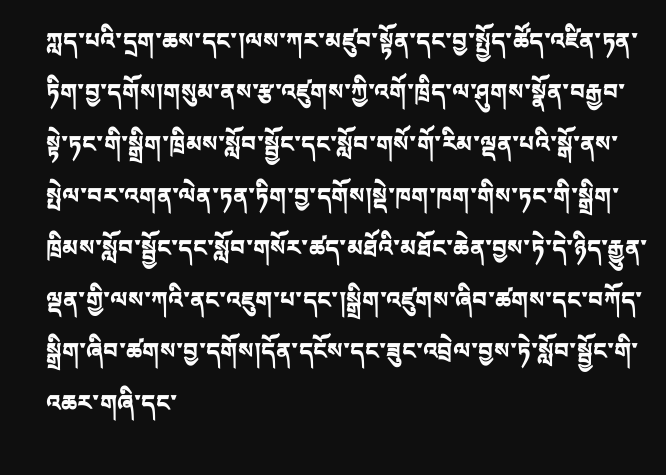ཀླད་པའི་དྲག་ཆས་དང་།ལས་ཀར་མཛུབ་སྟོན་དང་བྱ་སྤྱོད་ཚོད་འཛིན་ཏན་ཏིག་བྱ་དགོས།གསུམ་ནས་རྩ་འཛུགས་ཀྱི་འགོ་ཁྲིད་ལ་ཤུགས་སྣོན་བརྒྱབ་སྟེ་ཏང་གི་སྒྲིག་ཁྲིམས་སློབ་སྦྱོང་དང་སློབ་གསོ་གོ་རིམ་ལྡན་པའི་སྒོ་ནས་སྤེལ་བར་འགན་ལེན་ཏན་ཏིག་བྱ་དགོས།སྡེ་ཁག་ཁག་གིས་ཏང་གི་སྒྲིག་ཁྲིམས་སློབ་སྦྱོང་དང་སློབ་གསོར་ཚད་མཐོའི་མཐོང་ཆེན་བྱས་ཏེ་དེ་ཉིད་རྒྱུན་ལྡན་གྱི་ལས་ཀའི་ནང་འཇུག་པ་དང་།སྒྲིག་འཛུགས་ཞིབ་ཚགས་དང་བཀོད་སྒྲིག་ཞིབ་ཚགས་བྱ་དགོས།དོན་དངོས་དང་ཟུང་འབྲེལ་བྱས་ཏེ་སློབ་སྦྱོང་གི་འཆར་གཞི་དང་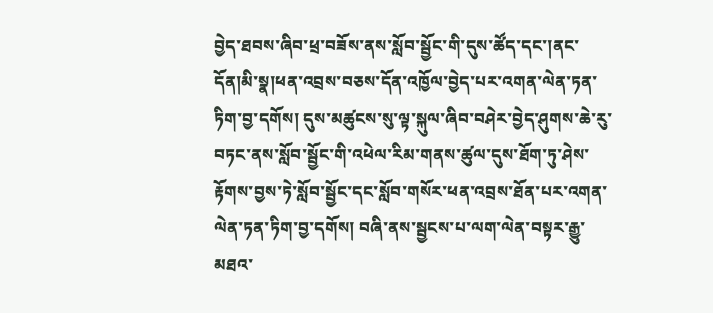བྱེད་ཐབས་ཞིབ་ཕྲ་བཟོས་ནས་སློབ་སྦྱོང་གི་དུས་ཚོད་དང་།ནང་དོན།མི་སྣ།ཕན་འབྲས་བཅས་དོན་འཁྱོལ་བྱེད་པར་འགན་ལེན་ཏན་ཏིག་བྱ་དགོས། དུས་མཚུངས་སུ་ལྟ་སྐུལ་ཞིབ་བཤེར་བྱེད་ཤུགས་ཆེ་རུ་བཏང་ནས་སློབ་སྦྱོང་གི་འཕེལ་རིམ་གནས་ཚུལ་དུས་ཐོག་ཏུ་ཤེས་རྟོགས་བྱས་ཏེ་སློབ་སྦྱོང་དང་སློབ་གསོར་ཕན་འབྲས་ཐོན་པར་འགན་ལེན་ཏན་ཏིག་བྱ་དགོས། བཞི་ནས་སྦྱངས་པ་ལག་ལེན་བསྟར་རྒྱུ་མཐའ་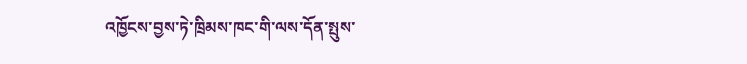འཁྱོངས་བྱས་ཏེ་ཁྲིམས་ཁང་གི་ལས་དོན་སྤུས་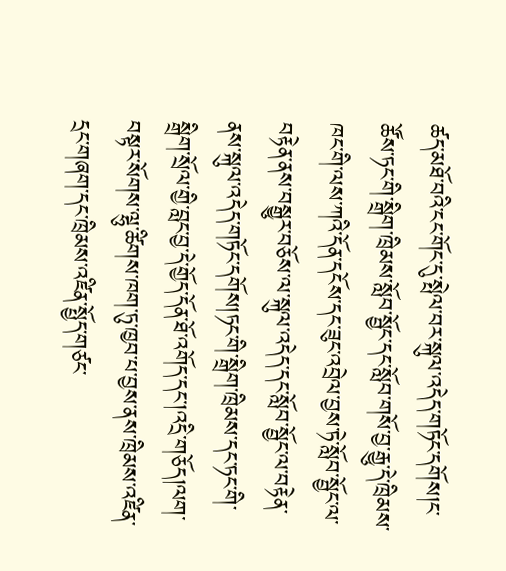ཚད་མཐོ་བའི་ངང་གོང་དུ་སྤེལ་བར་སྐུལ་འདེད་གཏོང་དགོས།ང་ཚོས་ཏང་གི་སྒྲིག་ཁྲིམས་སློབ་སྦྱོང་དང་སློབ་གསོ་བྱ་རྒྱུ་དེ་ཁྲིམས་ཁང་གི་ལས་ཀའི་དོན་དངོས་དང་ཟུང་འབྲེལ་བྱས་ཏེ་སློབ་སྦྱོང་ལ་བརྟེན་ནས་བསྒྱུར་བཅོས་ལ་སྐུལ་འདེད་དང་སློབ་སྦྱོང་ལ་བརྟེན་ནས་སྐུལ་འདེད་གཏོང་དགོས།ཏང་གི་སྒྲིག་ཁྲིམས་དང་ཏང་གི་སྒྲིག་སྲོལ་གྱི་བླང་བྱ་དེ་གྱོད་དོན་ཐོ་འགོད་དང་།འདྲི་གཅོད།ལག་བསྟར་སོགས་ལྷུ་ཚིགས་ཁག་ཏུ་ཁྱབ་པ་བྱས་ནས་ཁྲིམས་འཛིན་དྲང་གཞག་དང་ཁྲིམས་འཛིན་སྤྱོད་གཙང་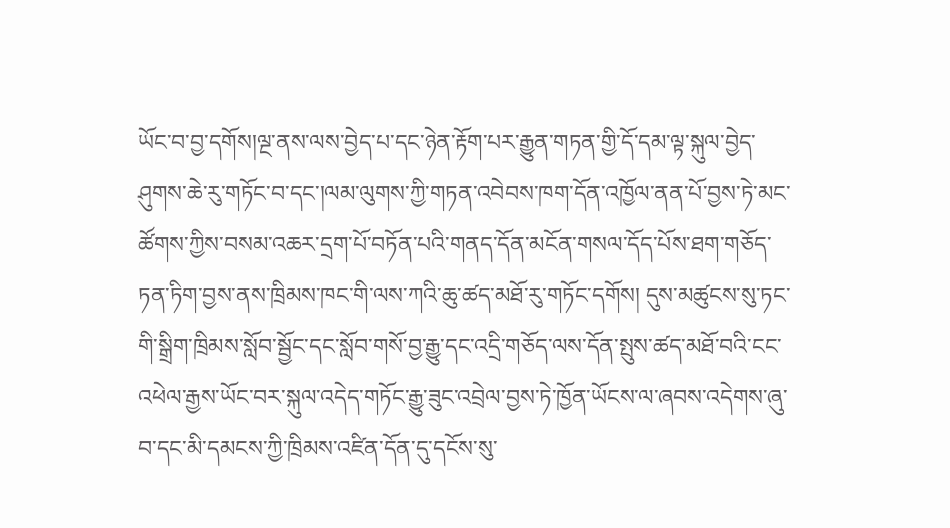ཡོང་བ་བྱ་དགོས།ལྔ་ནས་ལས་བྱེད་པ་དང་ཉེན་རྟོག་པར་རྒྱུན་གཏན་གྱི་དོ་དམ་ལྟ་སྐུལ་བྱེད་ཤུགས་ཆེ་རུ་གཏོང་བ་དང་།ལམ་ལུགས་ཀྱི་གཏན་འབེབས་ཁག་དོན་འཁྱོལ་ནན་པོ་བྱས་ཏེ་མང་ཚོགས་ཀྱིས་བསམ་འཆར་དྲག་པོ་བཏོན་པའི་གནད་དོན་མངོན་གསལ་དོད་པོས་ཐག་གཅོད་ཏན་ཏིག་བྱས་ནས་ཁྲིམས་ཁང་གི་ལས་ཀའི་ཆུ་ཚད་མཐོ་རུ་གཏོང་དགོས། དུས་མཚུངས་སུ་ཏང་གི་སྒྲིག་ཁྲིམས་སློབ་སྦྱོང་དང་སློབ་གསོ་བྱ་རྒྱུ་དང་འདྲི་གཅོད་ལས་དོན་སྤུས་ཚད་མཐོ་བའི་ངང་འཕེལ་རྒྱས་ཡོང་བར་སྐུལ་འདེད་གཏོང་རྒྱུ་ཟུང་འབྲེལ་བྱས་ཏེ་ཁྱོན་ཡོངས་ལ་ཞབས་འདེགས་ཞུ་བ་དང་མི་དམངས་ཀྱི་ཁྲིམས་འཛིན་དོན་དུ་དངོས་སུ་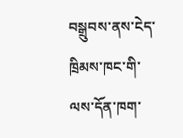བསྒྲུབས་ནས་ངེད་ཁྲིམས་ཁང་གི་ལས་དོན་ཁག་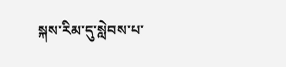སྐས་རིམ་དུ་སླེབས་པ་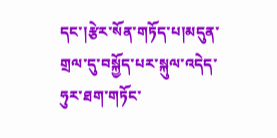དང་།རྩེར་སོན་གཏོད་པ།མདུན་གྲལ་དུ་བསྐྱོད་པར་སྐུལ་འདེད་ཧུར་ཐག་གཏོང་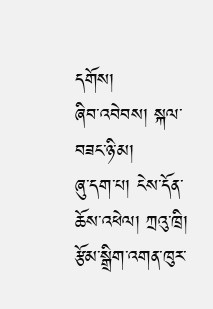དགོས།
ཞིབ་འབེབས། སྐལ་བཟང་ཉི་མ།
ཞུ་དག་པ། ངེས་དོན་ཆོས་འཕེལ། ཀྲའུ་ཁྲི།
རྩོམ་སྒྲིག་འགན་ཁུར་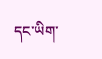དང་ཡིག་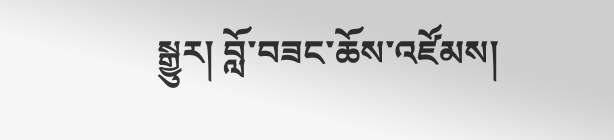སྒྱུར། བློ་བཟང་ཆོས་འཛོམས།